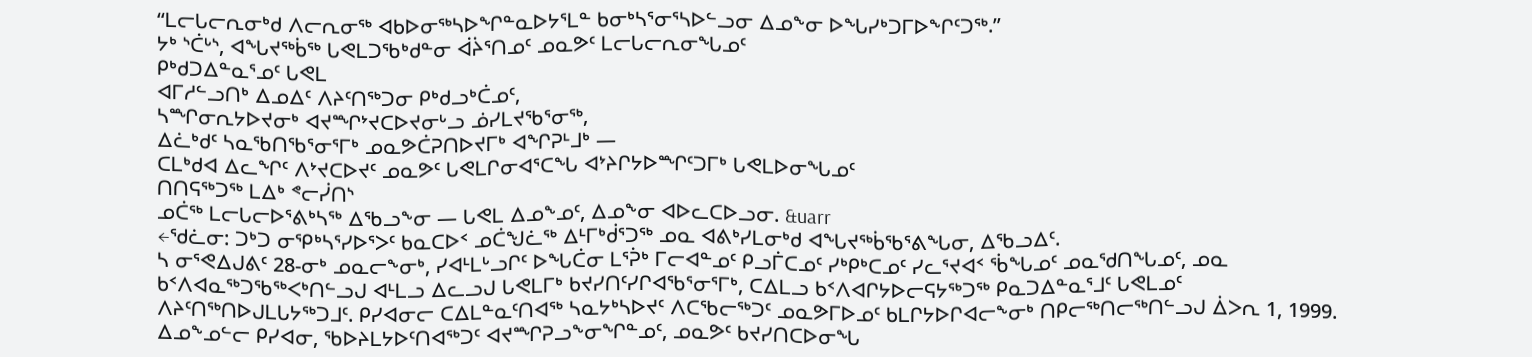“ᒪᓕᒐᓕᕆᓂᒃᑯ ᐱᓕᕆᓂᖅ ᐊᑲᐅᓂᖅᓴᐅᖏᓐᓇᐅᔭᕐᒪᓐ ᑲᓂᒃᓴᕐᓂᕐᓴᐅᓪᓗᓂ ᐃᓄᖕᓂ ᐅᖓᓯᒃᑐᒥᐅᖕᒋᑦᑐᖅ.”
ᔭᒃ ᔅᑖᒡᔅ, ᐊᖓᔪᖅᑳᖅ ᒐᕙᒪᑐᖃᒃᑯᓐᓂ ᐋᔩᕐᑎᓄᑦ ᓄᓇᕗᑦ ᒪᓕᒐᓕᕆᓂᖓᓄᑦ
ᑭᒃᑯᑐᐃᓐᓇᕐᓄᑦ ᒐᕙᒪ
ᐊᒥᓱᓪᓗᑎᒃ ᐃᓄᐃᑦ ᐱᔨᑦᑎᖅᑐᓂ ᑭᒃᑯᓗᒃᑖᓄᑦ,
ᓴᙱᓂᕆᔭᐅᔪᓂᒃ ᐊᔪᙱᔾᔪᑕᐅᔪᓂᒡᓗ ᓅᓯᒪᔪᖃᕐᓂᖅ,
ᐃᓛᒃᑯᑦ ᓴᓇᖃᑎᖃᕐᓂᕐᒥᒃ ᓄᓇᕗᑖᕈᑎᐅᔪᒥᒃ ᐊᖏᕈᒻᒧᒃ —
ᑕᒪᒃᑯᐊ ᐃᓚᖏᑦ ᐱᔾᔪᑕᐅᔪᑦ ᓄᓇᕗᑦ ᒐᕙᒪᒋᓂᐊᕐᑕᖓ ᐊᔾᔨᒋᔭᐅᙱᑦᑐᒥᒃ ᒐᕙᒪᐅᓂᖓᓄᑦ
ᑎᑎᕋᖅᑐᖅ ᒪᐃᒃ ᕝᓕᓰᑎᔅ
ᓄᑖᖅ ᒪᓕᒐᓕᐅᕐᕕᒃᓴᖅ ᐃᖃᓗᖕᓂ — ᒐᕙᒪ ᐃᓄᖕᓄᑦ, ᐃᓄᖕᓂ ᐊᐅᓚᑕᐅᓗᓂ. &uarr
←ᖁᓛᓂ: ᑐᒃᑐ ᓂᕿᒃᓴᕐᓯᐅᕐᐳᑦ ᑲᓇᑕᐅᑉ ᓄᑖᖑᓛᖅ ᐃᒻᒥᒃᑰᕐᑐᖅ ᓄᓇ ᐊᕕᒃᓯᒪᓂᒃᑯ ᐊᖓᔪᖅᑳᖃᕐᕕᖓᓂ, ᐃᖃᓗᐃᑦ.
ᓴ ᓂᕐᕙᐃᒍᕕᑦ 28-ᓂᒃ ᓄᓇᓕᖕᓂᒃ, ᓯᐊᒻᒪᒡᓗᒋᑦ ᐅᖓᑖᓂ ᒪᕐᕉᒃ ᒥᓕᐊᓐᓄᑦ ᑭᓗᒦᑕᓄᑦ ᓯᒃᑭᒃᑕᓄᑦ ᓯᓚᕐᔪᐊᑉ ᖄᖓᓄᑦ ᓄᓇᖁᑎᖓᓄᑦ, ᓄᓇ ᑲᑉᐱᐊᓇᖅᑐᖃᖅᐸᒃᑎᓪᓗᒍ ᐊᒻᒪᓗ ᐃᓚᓗᒍ ᒐᕙᒪᒥᒃ ᑲᔪᓯᑎᑦᓯᒋᐊᖃᕐᓂᕐᒥᒃ, ᑕᐃᒪᓗ ᑲᑉᐱᐊᒋᔭᐅᓕᕋᔭᖅᑐᖅ ᑭᓇᑐᐃᓐᓇᕐᒧᑦ ᒐᕙᒪᓄᑦ ᐱᔨᑦᑎᖅᑎᐅᒍᒪᒐᔭᖅᑐᒧᑦ. ᑭᓯᐊᓂᓕ ᑕᐃᒪᓐᓇᑦᑎᐊᖅ ᓴᓇᔭᒃᓴᐅᔪᑦ ᐱᑕᖃᓕᖅᑐᑦ ᓄᓇᕗᒥᐅᓄᑦ ᑲᒪᒋᔭᐅᒋᐊᓕᖕᓂᒃ ᑎᑭᓕᖅᑎᓕᖅᑎᓪᓗᒍ ᐄᐳᕆ 1, 1999.
ᐃᓄᖕᓄᓪᓕ ᑭᓯᐊᓂ, ᖃᐅᔨᒪᔭᐅᑦᑎᐊᖅᑐᑦ ᐊᔪᙱᕈᓗᖕᓂᖏᓐᓄᑦ, ᓄᓇᕗᑦ ᑲᔪᓯᑎᑕᐅᓂᖓ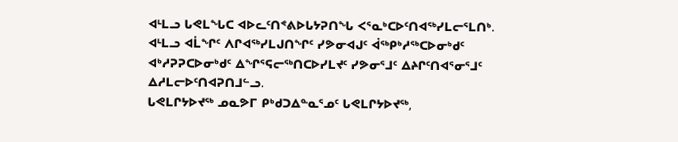ᐊᒻᒪᓗ ᒐᕙᒪᖓᑕ ᐊᐅᓚᑦᑎᕝᕕᐅᒐᔭᕈᑎᖓ ᐸᕐᓇᒃᑕᐅᑦᑎᐊᖅᓯᒪᓕᕐᒪᑎᒃ. ᐊᒻᒪᓗ ᐊᒫᖏᑦ ᐱᒋᐊᖅᓯᒪᒍᑎᖏᑦ ᓯᕗᓂᐊᒍᑦ ᐋᖅᑭᒃᓱᖅᑕᐅᓂᒃᑯᑦ ᐊᒃᓱᕈᕈᑕᐅᓂᒃᑯᑦ ᐃᖏᕐᕋᓕᖅᑎᑕᐅᓯᒪᔪᑦ ᓯᕗᓂᕐᒧᑦ ᐃᔨᒋᑦᑎᐊᕐᓂᕐᒧᑦ ᐃᓱᒪᓕᐅᑦᑎᐊᕈᑎᒧᓪᓗ.
ᒐᕙᒪᒋᔭᐅᔪᖅ ᓄᓇᕗᒥ ᑭᒃᑯᑐᐃᓐᓇᕐᓄᑦ ᒐᕙᒪᒋᔭᐅᔪᖅ,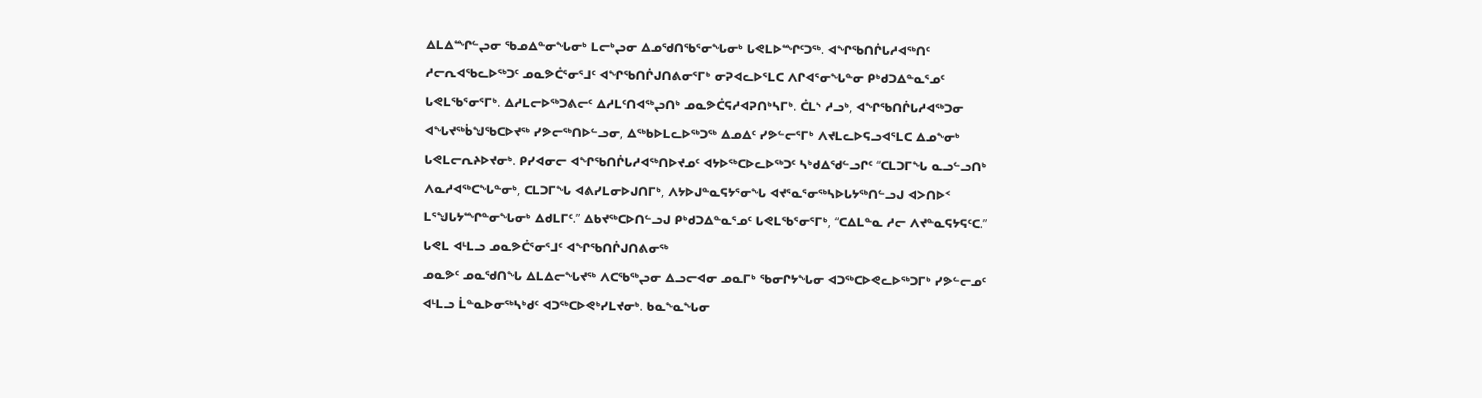ᐃᒪᐃᙱᓪᖢᓂ ᖃᓄᐃᓐᓂᖓᓂᒃ ᒪᓕᒃᖢᓂ ᐃᓄᖁᑎᖃᕐᓂᖓᓂᒃ ᒐᕙᒪᐅᙱᑦᑐᖅ. ᐊᖏᖃᑎᒌᒐᓱᐊᖅᑎᑦ ᓱᓕᕆᐊᖃᓚᐅᖅᑐᑦ ᓄᓇᕗᑖᕐᓂᕐᒧᑦ ᐊᖏᖃᑎᒌᒍᑎᕕᓂᕐᒥᒃ ᓂᕈᐊᓚᐅᕐᒪᑕ ᐱᒋᐊᕐᓂᖓᓐᓂ ᑭᒃᑯᑐᐃᓐᓇᕐᓄᑦ ᒐᕙᒪᖃᕐᓂᕐᒥᒃ. ᐃᓱᒪᓕᐅᖅᑐᕕᓕᑦ ᐃᓱᒪᑦᑎᐊᖅᖢᑎᒃ ᓄᓇᕗᑖᕋᓱᐊᕈᑎᒃᓴᒥᒃ. ᑖᒪᔅ ᓱᓗᒃ, ᐊᖏᖃᑎᒌᒐᓱᐊᖅᑐᓂ ᐊᖓᔪᖅᑳᖑᖃᑕᐅᔪᖅ ᓯᕗᓕᖅᑎᐅᓪᓗᓂ, ᐃᖅᑲᐅᒪᓚᐅᖅᑐᖅ ᐃᓄᐃᑦ ᓯᕗᓪᓕᕐᒥᒃ ᐱᔪᒪᓚᐅᕋᓗᐊᕐᒪᑕ ᐃᓄᖕᓂᒃ ᒐᕙᒪᓕᕆᔨᐅᔪᓂᒃ. ᑭᓯᐊᓂᓕ ᐊᖏᖃᑎᒌᒐᓱᐊᖅᑎᐅᔪᓄᑦ ᐊᔭᐅᖅᑕᐅᓚᐅᖅᑐᑦ ᓴᒃᑯᐃᖁᓪᓗᒋᑦ “ᑕᒪᑐᒥᖓ ᓇᓗᓪᓗᑎᒃ ᐱᓇᓱᐊᖅᑕᖓᓐᓂᒃ, ᑕᒪᑐᒥᖓ ᐊᕕᓯᒪᓂᐅᒍᑎᒥᒃ, ᐱᔭᐅᒍᓐᓇᕋᔭᕐᓂᖓ ᐊᔪᕐᓇᕐᓂᖅᓴᐅᒐᔭᖅᑎᓪᓗᒍ ᐊᐳᑎᐅᑉ ᒪᕐᖑᒐᔭᙱᓐᓂᖓᓂᒃ ᐃᑯᒪᒥᑦ.” ᐃᑲᔪᖅᑕᐅᑎᓪᓗᒍ ᑭᒃᑯᑐᐃᓐᓇᕐᓄᑦ ᒐᕙᒪᖃᕐᓂᕐᒥᒃ, “ᑕᐃᒪᓐᓇ ᓱᓕ ᐱᔪᓐᓇᕋᔭᕋᑦᑕ.”
ᒐᕙᒪ ᐊᒻᒪᓗ ᓄᓇᕗᑖᕐᓂᕐᒧᑦ ᐊᖏᖃᑎᒌᒍᑎᕕᓂᖅ
ᓄᓇᕗᑦ ᓄᓇᖁᑎᖓ ᐃᒪᐃᓕᖓᔪᖅ ᐱᑕᖃᖅᖢᓂ ᐃᓗᓕᐊᓂ ᓄᓇᒥᒃ ᖃᓂᒋᔭᖓᓂ ᐊᑐᖅᑕᐅᕙᓚᐅᖅᑐᒥᒃ ᓯᕗᓪᓕᓄᑦ ᐊᒻᒪᓗ ᒫᓐᓇᐅᓂᖅᓴᒃᑯᑦ ᐊᑐᖅᑕᐅᕙᒃᓯᒪᔪᓂᒃ. ᑲᓇᖕᓇᖓᓂ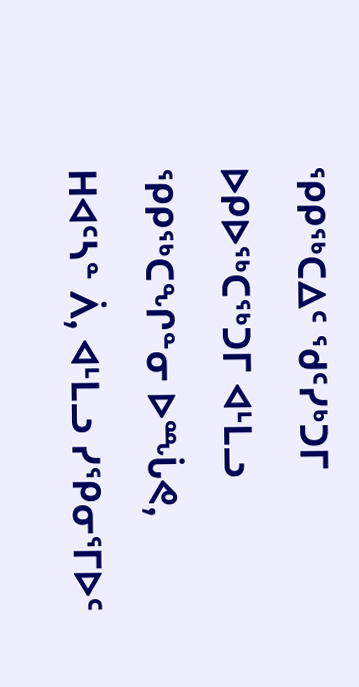ᕿᑭᖅᑕᐃᑦ ᖁᑦᓯᒃᑐᒥ ᐅᑭᐅᖅᑕᖅᑐᒥ ᐊᒻᒪᓗ ᕿᑭᖅᑕᖏᓐᓂ ᐅᖖᒑᕙ, ᕼᐊᑦᓴᓐ ᐲ, ᐊᒻᒪᓗ ᓯᕿᓂᕐᒥᐅᑦ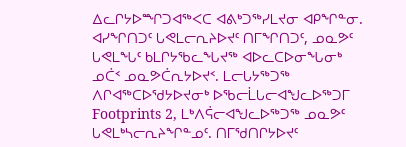ᐃᓚᒋᔭᐅᙱᑐᐊᖅᐸᑕ ᐊᕕᒃᑐᖅᓯᒪᔪᓂ ᐊᑭᖏᓐᓂ. ᐊᓯᖏᑎᑐᑦ ᒐᕙᒪᓕᕆᔨᐅᔪᑦ ᑎᒥᖏᑎᑐᑦ, ᓄᓇᕗᑦ ᒐᕙᒪᖓᑦ ᑲᒪᒋᔭᖃᓚᖓᔪᖅ ᐊᐅᓚᑕᐅᓂᖓᓂᒃ ᓄᑖᑉ ᓄᓇᕗᑖᕆᔭᐅᔪᑉ. ᒪᓕᒐᔭᖅᑐᖅ ᐱᒋᐊᖅᑕᐅᖁᔭᐅᔪᓂᒃ ᐅᖃᓕᒫᒐᓕᐊᖑᓚᐅᖅᑐᒥ Footprints 2, ᒪᒃᐱᕌᓕᐊᖑᓚᐅᖅᑐᖅ ᓄᓇᕗᑦ ᒐᕙᒪᒃᓴᓕᕆᔨᖏᓐᓄᑦ. ᑎᒥᖁᑎᒋᔭᐅᔪᑦ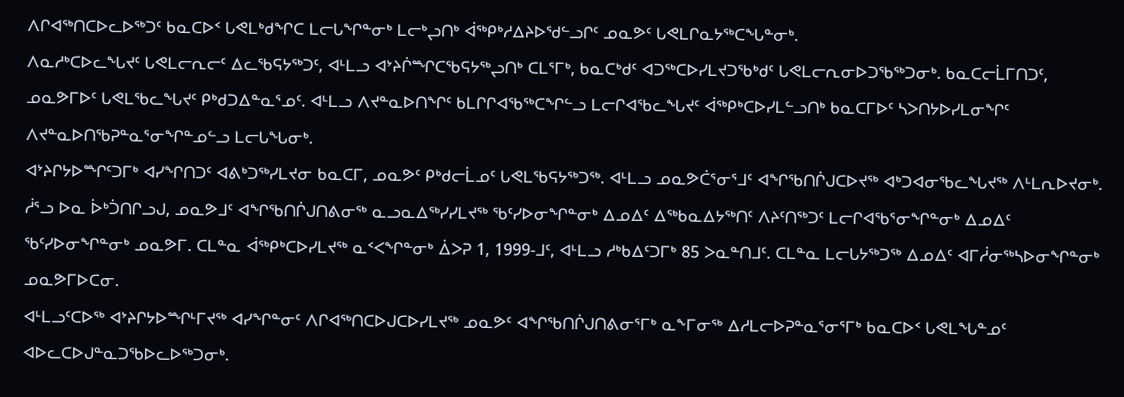ᐱᒋᐊᖅᑎᑕᐅᓚᐅᖅᑐᑦ ᑲᓇᑕᐅᑉ ᒐᕙᒪᒃᑯᖏᑕ ᒪᓕᒐᖏᓐᓂᒃ ᒪᓕᒃᖢᑎᒃ ᐋᖅᑭᒃᓱᐃᔨᐅᖁᓪᓗᒋᑦ ᓄᓇᕗᑦ ᒐᕙᒪᒋᓇᔭᖅᑕᖓᓐᓂᒃ.
ᐱᓇᓱᒃᑕᐅᓚᖓᔪᑦ ᒐᕙᒪᓕᕆᓕᑦ ᐃᓚᖃᕋᔭᖅᑐᑦ, ᐊᒻᒪᓗ ᐊᔾᔨᒌᙱᑕᖃᕋᔭᖅᖢᑎᒃ ᑕᒪᕐᒥᒃ, ᑲᓇᑕᒃᑯᑦ ᐊᑐᖅᑕᐅᓯᒪᔪᑐᖃᒃᑯᑦ ᒐᕙᒪᓕᕆᓂᐅᑐᖃᖅᑐᓂᒃ. ᑲᓇᑕᓕᒫᒥᑎᑐᑦ, ᓄᓇᕗᒥᐅᑦ ᒐᕙᒪᖃᓚᖓᔪᑦ ᑭᒃᑯᑐᐃᓐᓇᕐᓄᑦ. ᐊᒻᒪᓗ ᐱᔪᓐᓇᐅᑎᖏᑦ ᑲᒪᒋᒋᐊᖃᖅᑕᖏᓪᓗ ᒪᓕᒋᐊᖃᓚᖓᔪᑦ ᐋᖅᑭᒃᑕᐅᓯᒪᓪᓗᑎᒃ ᑲᓇᑕᒥᐅᑦ ᓴᐳᑎᔭᐅᓯᒪᓂᖏᑦ ᐱᔪᓐᓇᐅᑎᖃᕈᓐᓇᕐᓂᖏᓐᓄᓪᓗ ᒪᓕᒐᖓᓂᒃ.
ᐊᔾᔨᒋᔭᐅᙱᑦᑐᒥᒃ ᐊᓯᖏᑎᑐᑦ ᐊᕕᒃᑐᖅᓯᒪᔪᓂ ᑲᓇᑕᒥ, ᓄᓇᕗᑦ ᑭᒃᑯᓕᒫᓄᑦ ᒐᕙᒪᖃᕋᔭᖅᑐᖅ. ᐊᒻᒪᓗ ᓄᓇᕗᑖᕐᓂᕐᒧᑦ ᐊᖏᖃᑎᒌᒍᑕᐅᔪᖅ ᐊᒃᑐᐊᓂᖃᓚᖓᔪᖅ ᐱᒻᒪᕆᐅᔪᓂᒃ. ᓲᕐᓗ ᐅᓇ ᐆᒃᑑᑎᒋᓗᒍ, ᓄᓇᕗᒧᑦ ᐊᖏᖃᑎᒌᒍᑎᕕᓂᖅ ᓇᓗᓇᐃᖅᓯᓯᒪᔪᖅ ᖃᑦᓯᐅᓂᖏᓐᓂᒃ ᐃᓄᐃᑦ ᐃᖅᑲᓇᐃᔭᖅᑎᑦ ᐱᔨᑦᑎᖅᑐᑦ ᒪᓕᒋᐊᖃᕐᓂᖏᓐᓂᒃ ᐃᓄᐃᑦ ᖃᑦᓯᐅᓂᖏᓐᓂᒃ ᓄᓇᕗᒥ. ᑕᒪᓐᓇ ᐋᖅᑭᒃᑕᐅᓯᒪᔪᖅ ᓇᑉᐸᖏᓐᓂᒃ ᐄᐳᕈ 1, 1999-ᒧᑦ, ᐊᒻᒪᓗ ᓱᒃᑲᐃᑦᑐᒥᒃ 85 ᐳᓇᓐᑎᒧᑦ. ᑕᒪᓐᓇ ᒪᓕᒐᔭᖅᑐᖅ ᐃᓄᐃᑦ ᐊᒥᓲᓂᖅᓴᐅᓂᖏᓐᓂᒃ ᓄᓇᕗᒥᐅᑕᓂ.
ᐊᒻᒪᓗᑦᑕᐅᖅ ᐊᔾᔨᒋᔭᐅᙱᒻᒥᔪᖅ ᐊᓯᖏᓐᓂᑦ ᐱᒋᐊᖅᑎᑕᐅᒍᑕᐅᓯᒪᔪᖅ ᓄᓇᕗᑦ ᐊᖏᖃᑎᒌᒍᑎᕕᓂᕐᒥᒃ ᓇᖕᒥᓂᖅ ᐃᓱᒪᓕᐅᕈᓐᓇᕐᓂᕐᒥᒃ ᑲᓇᑕᐅᑉ ᒐᕙᒪᖓᓐᓄᑦ ᐊᐅᓚᑕᐅᒍᓐᓇᑐᖃᐅᓚᐅᖅᑐᓂᒃ.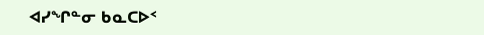ᐊᓯᖏᓐᓂ ᑲᓇᑕᐅᑉ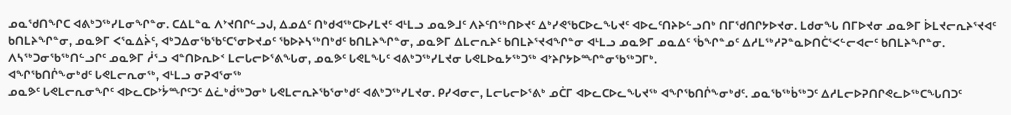ᓄᓇᖁᑎᖏᑕ ᐊᕕᒃᑐᖅᓯᒪᓂᖏᓐᓂ. ᑕᐃᒪᓐᓇ ᐱᔾᔪᑎᒋᓪᓗᒍ, ᐃᓄᐃᑦ ᑎᒃᑯᐊᖅᑕᐅᓯᒪᔪᑦ ᐊᒻᒪᓗ ᓄᓇᕗᒧᑦ ᐱᔨᑦᑎᖅᑎᐅᔪᑦ ᐃᒃᓯᕙᖃᑕᐅᓚᖓᔪᑦ ᐊᐅᓚᑦᑎᔨᐅᓪᓗᑎᒃ ᑎᒥᖁᑎᒋᔭᐅᔪᓂ. ᒪᑯᓂᖓ ᑎᒥᐅᔪᓂ ᓄᓇᕗᒥ ᐆᒪᔪᓕᕆᔨᕐᔪᐊᑦ ᑲᑎᒪᔨᖏᓐᓂ, ᓄᓇᕗᒥ ᐸᕐᓇᐃᔩᑦ, ᐊᒃᑐᐃᓂᖃᖃᑦᑕᕐᓂᐅᔪᓄᑦ ᖃᐅᔨᓴᖅᑎᒃᑯᑦ ᑲᑎᒪᔨᖏᓐᓂ, ᓄᓇᕗᒥ ᐃᒪᓕᕆᔨᑦ ᑲᑎᒪᔨᕐᔪᐊᖏᓐᓂ ᐊᒻᒪᓗ ᓄᓇᕗᒥ ᓄᓇᐃᑦ ᖄᖏᓐᓄᑦ ᐃᓱᒪᖅᓱᕈᓐᓇᐅᑎᑖᕐᐸᓪᓕᐊᓕᑦ ᑲᑎᒪᔨᖏᓐᓂ.
ᐱᓴᖅᑐᓂᖃᖅᑎᓪᓗᒋᑦ ᓄᓇᕗᒥ ᓲᕐᓗ ᐊᓐᑎᐅᕆᐅᑉ ᒪᓕᒐᓕᐅᕐᕕᖓᓂ, ᓄᓇᕗᑦ ᒐᕙᒪᖓᑦ ᐊᕕᒃᑐᖅᓯᒪᔪᓂ ᒐᕙᒪᐅᓇᔭᖅᑐᖅ ᐊᔾᔨᒋᔭᐅᙱᓐᓂᖃᖅᑐᒥᒃ.
ᐊᖏᖃᑎᒌᖕᓂᒃᑯᑦ ᒐᕙᒪᓕᕆᓂᖅ, ᐊᒻᒪᓗ ᓂᕈᐊᕐᓂᖅ
ᓄᓇᕗᑦ ᒐᕙᒪᓕᕆᓂᖏᑦ ᐊᐅᓚᑕᐅᔾᔮᙱᑦᑐᑦ ᐃᓛᒃᑰᖅᑐᓂᒃ ᒐᕙᒪᓕᕆᔨᖃᕐᓂᒃᑯᑦ ᐊᕕᒃᑐᖅᓯᒪᔪᓂ. ᑭᓯᐊᓂᓕ, ᒪᓕᒐᓕᐅᕐᕕᒃ ᓄᑖᒥ ᐊᐅᓚᑕᐅᓚᖓᔪᖅ ᐊᖏᖃᑎᒌᖕᓂᒃᑯᑦ. ᓄᓇᖃᖅᑳᖅᑐᑦ ᐃᓱᒪᓕᐅᕈᑎᒋᕙᓚᐅᖅᑕᖓᑎᑐᑦ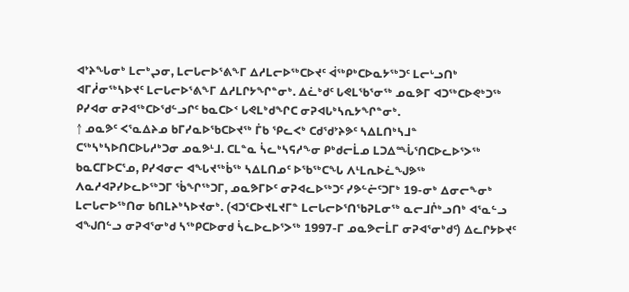ᐊᔾᔨᖓᓂᒃ ᒪᓕᒃᖢᓂ, ᒪᓕᒐᓕᐅᕐᕕᖕᒥ ᐃᓱᒪᓕᐅᖅᑕᐅᔪᑦ ᐋᖅᑭᒃᑕᐅᓇᔭᖅᑐᑦ ᒪᓕᒡᓗᑎᒃ ᐊᒥᓲᓂᖅᓴᐅᔪᑦ ᒪᓕᒐᓕᐅᕐᕕᖕᒥ ᐃᓱᒪᒋᔭᖏᓐᓂᒃ. ᐃᓛᒃᑯᑦ ᒐᕙᒪᖃᕐᓂᖅ ᓄᓇᕗᒥ ᐊᑐᖅᑕᐅᕙᒃᑐᖅ ᑭᓯᐊᓂ ᓂᕈᐊᖅᑕᐅᖁᓪᓗᒋᑦ ᑲᓇᑕᐅᑉ ᒐᕙᒪᒃᑯᖏᑕ ᓂᕈᐊᒐᒃᓴᕆᔭᖏᓐᓂᒃ.
↑ ᓄᓇᕗᑦ ᐸᕐᓇᐃᔨᓄ ᑲᒥᓯᓇᐅᖃᑕᐅᔪᖅ ᒦᑲ ᕿᓚᐸᒃ ᑕᑯᖁᔾᔨᕗᑦ ᓴᐃᒪᑎᒃᓴᒧᓐ ᑕᖅᓴᒃᓴᐅᑎᑕᐅᒐᓱᒃᑐᓂ ᓄᓇᕗᒻᒧ. ᑕᒪᓐᓇ ᓵᓚᒃᓴᕋᓱᖕᓂ ᑭᒃᑯᓕᒫᓄ ᒪᑐᐃᖖᒑᕐᑎᑕᐅᓚᐅᕐᐳᖅ ᑲᓇᑕᒥᐅᑕᕐᓄ, ᑭᓯᐊᓂᓕ ᐊᖓᔪᖅᑳᖅ ᓴᐃᒪᑎᓄᑦ ᐅᖃᖅᑕᖓ ᐱᒻᒪᕆᐅᓛᖑᕗᖅ
ᐱᓇᓱᐊᕈᓯᐅᓚᐅᖅᑐᒥ ᖄᖏᖅᑐᒥ, ᓄᓇᕗᒥᐅᑦ ᓂᕈᐊᓚᐅᖅᑐᑦ ᓯᕗᓪᓖᑦᑐᒥᒃ 19-ᓂᒃ ᐃᓂᓕᖕᓂᒃ ᒪᓕᒐᓕᐅᖅᑎᓂ ᑲᑎᒪᔨᒃᓴᐅᔪᓂᒃ. (ᐊᑐᕐᑕᐅᔪᒪᔪᒥᓐ ᒪᓕᒐᓕᐅᕐᑎᖃᕈᒪᓂᖅ ᓇᓕᒧᒌᒃᓗᑎᒃ ᐊᕐᓇᓪᓗ ᐊᖑᑎᓪᓗ ᓂᕈᐊᕐᓂᒃᑯ ᓴᖅᑭᑕᐅᓂᑯ ᓵᓚᐅᓚᐅᕐᐳᖅ 1997-ᒥ ᓄᓇᕗᓕᒫᒥ ᓂᕈᐊᕐᓂᒃᑯᑦ) ᐃᓚᒋᔭᐅᔪᑦ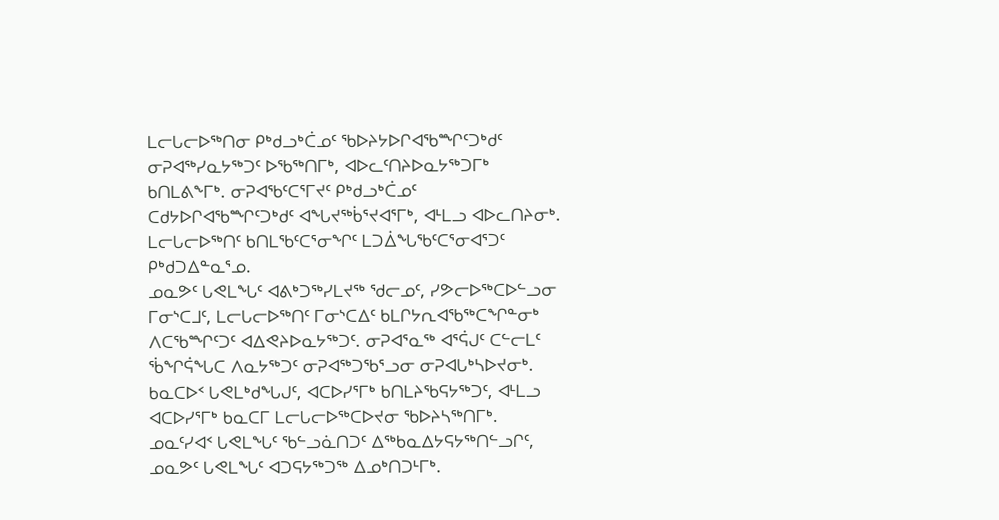ᒪᓕᒐᓕᐅᖅᑎᓂ ᑭᒃᑯᓗᒃᑖᓄᑦ ᖃᐅᔨᔭᐅᒋᐊᖃᙱᑦᑐᒃᑯᑦ ᓂᕈᐊᖅᓯᓇᔭᖅᑐᑦ ᐅᖃᖅᑎᒥᒃ, ᐊᐅᓚᑦᑎᔨᐅᓇᔭᖅᑐᒥᒃ ᑲᑎᒪᕕᖕᒥᒃ. ᓂᕈᐊᖃᑦᑕᕐᒥᔪᑦ ᑭᒃᑯᓗᒃᑖᓄᑦ ᑕᑯᔭᐅᒋᐊᖃᙱᑦᑐᒃᑯᑦ ᐊᖓᔪᖅᑳᕐᔪᐊᕐᒥᒃ, ᐊᒻᒪᓗ ᐊᐅᓚᑎᔨᓂᒃ. ᒪᓕᒐᓕᐅᖅᑎᑦ ᑲᑎᒪᖃᑦᑕᕐᓂᖏᑦ ᒪᑐᐄᖓᖃᑦᑕᕐᓂᐊᕐᑐᑦ ᑭᒃᑯᑐᐃᓐᓇᕐᓄ.
ᓄᓇᕗᑦ ᒐᕙᒪᖓᑦ ᐊᕕᒃᑐᖅᓯᒪᔪᖅ ᖁᓕᓄᑦ, ᓯᕗᓕᐅᖅᑕᐅᓪᓗᓂ ᒥᓂᔅᑕᒧᑦ, ᒪᓕᒐᓕᐅᖅᑎᑦ ᒥᓂᔅᑕᐃᑦ ᑲᒪᒋᔭᕆᐊᖃᖅᑕᖏᓐᓂᒃ ᐱᑕᖃᙱᑦᑐᑦ ᐊᐃᕙᔨᐅᓇᔭᖅᑐᑦ. ᓂᕈᐊᕐᓇᖅ ᐊᕐᕌᒍᑦ ᑕᓪᓕᒪᑦ ᖄᖏᕌᖓᑕ ᐱᓇᔭᖅᑐᑦ ᓂᕈᐊᖅᑐᖃᕐᓗᓂ ᓂᕈᐊᒐᒃᓴᐅᔪᓂᒃ. ᑲᓇᑕᐅᑉ ᒐᕙᒪᒃᑯᖓᒍᑦ, ᐊᑕᐅᓯᕐᒥᒃ ᑲᑎᒪᔨᖃᕋᔭᖅᑐᑦ, ᐊᒻᒪᓗ ᐊᑕᐅᓯᕐᒥᒃ ᑲᓇᑕᒥ ᒪᓕᒐᓕᐅᖅᑕᐅᔪᓂ ᖃᐅᔨᓴᖅᑎᒥᒃ.
ᓄᓇᑦᓯᐊᑉ ᒐᕙᒪᖓᑦ ᖃᓪᓗᓈᑎᑐᑦ ᐃᖅᑲᓇᐃᔭᕋᔭᖅᑎᓪᓗᒋᑦ, ᓄᓇᕗᑦ ᒐᕙᒪᖓᑦ ᐊᑐᕋᔭᖅᑐᖅ ᐃᓄᒃᑎᑐᒻᒥᒃ.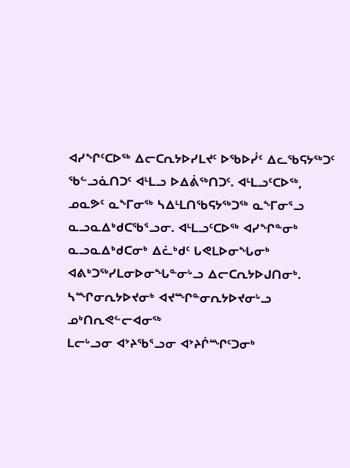ᐊᓯᖏᑦᑕᐅᖅ ᐃᓕᑕᕆᔭᐅᓯᒪᔪᑦ ᐅᖃᐅᓰᑦ ᐃᓚᖃᕋᔭᖅᑐᑦ ᖃᓪᓗᓈᑎᑐᑦ ᐊᒻᒪᓗ ᐅᐃᕖᖅᑎᑐᑦ. ᐊᒻᒪᓗᑦᑕᐅᖅ, ᓄᓇᕗᑦ ᓇᖕᒥᓂᖅ ᓴᐃᒻᒪᑎᖃᕋᔭᖅᑐᖅ ᓇᖕᒥᓂᕐᓗ ᓇᓗᓇᐃᒃᑯᑕᖃᕐᓗᓂ. ᐊᒻᒪᓗᑦᑕᐅᖅ ᐊᓯᖏᓐᓂᒃ ᓇᓗᓇᐃᒃᑯᑕᓂᒃ ᐃᓛᒃᑯᑦ ᒐᕙᒪᐅᓂᖓᓂᒃ ᐊᕕᒃᑐᖅᓯᒪᓂᐅᓂᖓᓐᓂᒡᓗ ᐃᓕᑕᕆᔭᐅᒍᑎᓂᒃ.
ᓴᙱᓂᕆᔭᐅᔪᓂᒃ ᐊᔪᙱᓐᓂᕆᔭᐅᔪᓂᒡᓗ ᓄᒃᑎᕆᕙᓪᓕᐊᓂᖅ
ᒪᓕᒡᓗᓂ ᐊᔾᔨᖃᕐᓗᓂ ᐊᔾᔨᒌᙱᑦᑐᓂᒃ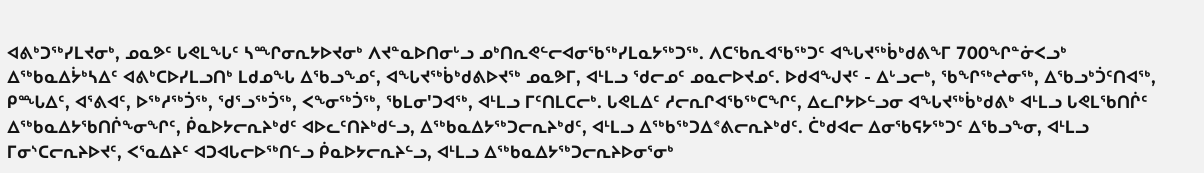ᐊᕕᒃᑐᖅᓯᒪᔪᓂᒃ, ᓄᓇᕗᑦ ᒐᕙᒪᖓᑦ ᓴᙱᓂᕆᔭᐅᔪᓂᒃ ᐱᔪᓐᓇᐅᑎᓂᒡᓗ ᓄᒃᑎᕆᕙᓪᓕᐊᓂᖃᖅᓯᒪᓇᔭᖅᑐᖅ. ᐱᑕᖃᕆᐊᖃᖅᑐᑦ ᐊᖓᔪᖅᑳᒃᑯᕕᖕᒥ 700ᖏᓐᓃᐸᓗᒃ ᐃᖅᑲᓇᐃᔮᒃᓴᐃᑦ ᐊᕕᒃᑕᐅᓯᒪᓗᑎᒃ ᒪᑯᓄᖓ ᐃᖃᓗᖕᓄᑦ, ᐊᖓᔪᖅᑳᒃᑯᕕᐅᔪᖅ ᓄᓇᕗᒥ, ᐊᒻᒪᓗ ᖁᓕᓄᑦ ᓄᓇᓕᐅᔪᓄᑦ. ᐅᑯᐊᖑᔪᑦ - ᐃᒡᓗᓕᒃ, ᖃᖏᖅᖠᓂᖅ, ᐃᖃᓗᒃᑑᑦᑎᐊᖅ, ᑭᙵᐃᑦ, ᐊᕐᕕᐊᑦ, ᐅᖅᓱᖅᑑᖅ, ᖁᕐᓗᖅᑑᖅ, ᐸᖕᓂᖅᑑᖅ, ᖃᒪᓂ'ᑐᐊᖅ, ᐊᒻᒪᓗ ᒥᑦᑎᒪᑕᓕᒃ. ᒐᕙᒪᐃᑦ ᓱᓕᕆᒋᐊᖃᖅᑕᖏᑦ, ᐃᓚᒋᔭᐅᓪᓗᓂ ᐊᖓᔪᖅᑳᒃᑯᕕᒃ ᐊᒻᒪᓗ ᒐᕙᒪᖃᑎᒌᑦ ᐃᖅᑲᓇᐃᔭᖃᑎᒌᖕᓂᖏᑦ, ᑮᓇᐅᔭᓕᕆᔨᒃᑯᑦ ᐊᐅᓚᑦᑎᔨᒃᑯᓪᓗ, ᐃᖅᑲᓇᐃᔭᖅᑐᓕᕆᔨᒃᑯᑦ, ᐊᒻᒪᓗ ᐃᖅᑲᖅᑐᐃᕝᕕᓕᕆᔨᒃᑯᑦ. ᑖᒃᑯᐊᓕ ᐃᓂᖃᕋᔭᖅᑐᑦ ᐃᖃᓗᖕᓂ, ᐊᒻᒪᓗ ᒥᓂᔅᑕᓕᕆᔨᐅᔪᑦ, ᐸᕐᓇᐃᔨᑦ ᐊᑐᐊᒐᓕᐅᖅᑎᓪᓗ ᑮᓇᐅᔭᓕᕆᔨᓪᓗ, ᐊᒻᒪᓗ ᐃᖅᑲᓇᐃᔭᖅᑐᓕᕆᔨᐅᓂᕐᓂᒃ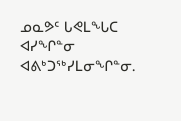ᓄᓇᕗᑦ ᒐᕙᒪᖓᑕ ᐊᓯᖏᓐᓂ ᐊᕕᒃᑐᖅᓯᒪᓂᖏᓐᓂ.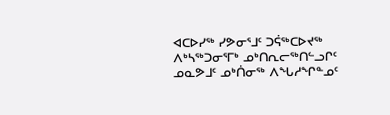ᐊᑕᐅᓯᖅ ᓯᕗᓂᕐᒧᑦ ᑐᕌᖅᑕᐅᔪᖅ ᐱᒃᓴᖅᑐᓂᕐᒥᒃ ᓄᒃᑎᕆᓕᖅᑎᓪᓗᒋᑦ ᓄᓇᕗᒧᑦ ᓄᒃᑏᓂᖅ ᐱᖓᓱᖏᓐᓄᑦ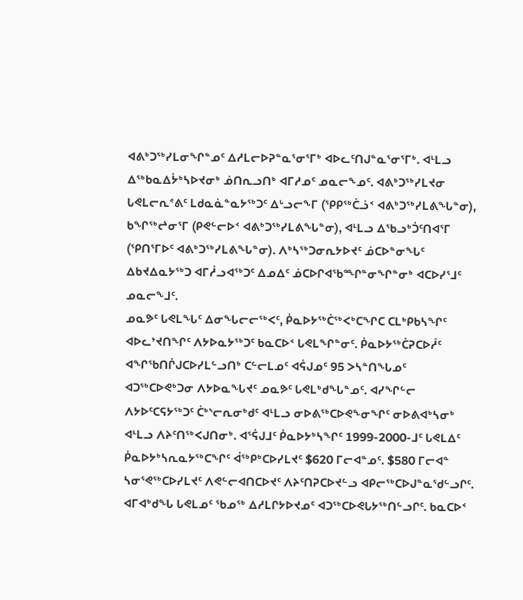ᐊᕕᒃᑐᖅᓯᒪᓂᖏᓐᓄᑦ ᐃᓱᒪᓕᐅᕈᓐᓇᕐᓂᕐᒥᒃ ᐊᐅᓚᑦᑎᒍᓐᓇᕐᓂᕐᒥᒃ. ᐊᒻᒪᓗ ᐃᖅᑲᓇᐃᔮᒃᓴᐅᔪᓂᒃ ᓅᑎᕆᓗᑎᒃ ᐊᒥᓱᓄᑦ ᓄᓇᓕᖕᓄᑦ. ᐊᕕᒃᑐᖅᓯᒪᔪᓂ ᒐᕙᒪᓕᕆᕝᕕᑦ ᒪᑯᓇᓈᓐᓇᔭᖅᑐᑦ ᐃᒡᓗᓕᖕᒥ (ᕿᑭᖅᑖᓘᑉ ᐊᕕᒃᑐᖅᓯᒪᕕᖓᓐᓂ), ᑲᖏᖅᖠᓂᕐᒥ (ᑭᕙᓪᓕᐅᑉ ᐊᕕᒃᑐᖅᓯᒪᕕᖓᓐᓂ), ᐊᒻᒪᓗ ᐃᖃᓗᒃᑑᑦᑎᐊᕐᒥ (ᕿᑎᕐᒥᐅᑦ ᐊᕕᒃᑐᖅᓯᒪᕕᖓᓐᓂ). ᐱᒃᓴᖅᑐᓂᕆᔭᐅᔪᑦ ᓅᑕᐅᓐᓂᖓᑦ ᐃᑲᔪᐃᓇᔭᖅᑐ ᐊᒥᓲᓗᐊᖅᑐᑦ ᐃᓄᐃᑦ ᓅᑕᐅᒋᐊᖃᙱᓐᓂᖏᓐᓂᒃ ᐊᑕᐅᓯᕐᒧᑦ ᓄᓇᓕᖕᒧᑦ.
ᓄᓇᕗᑦ ᒐᕙᒪᖓᑦ ᐃᓂᖓᓕᓕᖅᐸᑦ, ᑮᓇᐅᔭᖅᑖᖅᐸᒃᑕᖏᑕ ᑕᒪᒃᑭᑲᓴᖏᑦ ᐊᐅᓚᔾᔪᑎᖏᑦ ᐱᔭᐅᓇᔭᖅᑐᑦ ᑲᓇᑕᐅᑉ ᒐᕙᒪᖏᓐᓂᑦ. ᑮᓇᐅᔭᖅᑖᕈᑕᐅᓲᑦ ᐊᖏᖃᑎᒌᒍᑕᐅᓯᒪᓪᓗᑎᒃ ᑕᓪᓕᒪᓄᑦ ᐊᕌᒍᓄᑦ 95 ᐳᓴᓐᑎᖓᓄᑦ ᐊᑐᖅᑕᐅᕙᒃᑐᓂ ᐱᔭᐅᓇᖓᔪᑦ ᓄᓇᕗᑦ ᒐᕙᒪᒃᑯᖓᓐᓄᑦ. ᐊᓯᖏᓪᓕ ᐱᔭᐅᑦᑕᕋᔭᖅᑐᑦ ᑖᒃᔅᓕᕆᓂᒃᑯᑦ ᐊᒻᒪᓗ ᓂᐅᕕᖅᑕᐅᕙᖕᓂᖏᑦ ᓂᐅᕕᐊᒃᓴᓂᒃ ᐊᒻᒪᓗ ᐱᔨᑦᑎᖅᐸᒍᑎᓂᒃ. ᐊᕐᕌᒍᒧᑦ ᑮᓇᐅᔭᒃᓴᖏᑦ 1999-2000-ᒧᑦ ᒐᕙᒪᐃᑦ ᑮᓇᐅᔭᒃᓴᕆᓇᔭᖅᑕᖏᑦ ᐋᖅᑭᒃᑕᐅᓯᒪᔪᑦ $620 ᒥᓕᐊᓐᓄᑦ. $580 ᒥᓕᐊᓐ ᓴᓂᕐᕙᖅᑕᐅᓯᒪᔪᑦ ᐱᕙᓪᓕᐊᑎᑕᐅᔪᑦ ᐱᔨᑦᑎᕈᑕᐅᔪᓪᓗ ᐊᑭᓕᖅᑕᐅᒍᓐᓇᖁᓪᓗᒋᑦ. ᐊᒥᐊᒃᑯᖓ ᒐᕙᒪᓄᑦ ᖃᓄᖅ ᐃᓱᒪᒋᔭᐅᔪᓄᑦ ᐊᑐᖅᑕᐅᕙᒐᔭᖅᑎᓪᓗᒋᑦ. ᑲᓇᑕᐅᑉ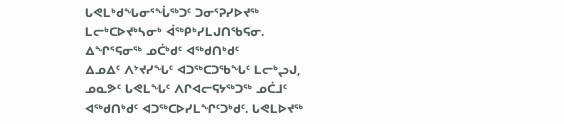ᒐᕙᒪᒃᑯᖓᓂᕐᖕᒑᖅᑐᑦ ᑐᓂᕐᕈᓯᐅᔪᖅ ᒪᓕᒃᑕᐅᔪᒃᓴᓂᒃ ᐋᖅᑭᒃᓯᒪᒍᑎᖃᕋᓂ.
ᐃᖏᕐᕋᓂᖅ ᓄᑖᒃᑯᑦ ᐊᖅᑯᑎᒃᑯᑦ
ᐃᓄᐃᑦ ᐱᔾᔪᓯᖓᑦ ᐊᑐᖅᑕᑐᖃᖓᑦ ᒪᓕᒃᖢᒍ, ᓄᓇᕗᑦ ᒐᕙᒪᖓᑦ ᐱᒋᐊᓕᕋᔭᖅᑐᖅ ᓄᑖᒧᑦ ᐊᖅᑯᑎᒃᑯᑦ ᐊᑐᖅᑕᐅᓯᒪᖏᑦᑐᒃᑯᑦ. ᒐᕙᒪᐅᔪᖅ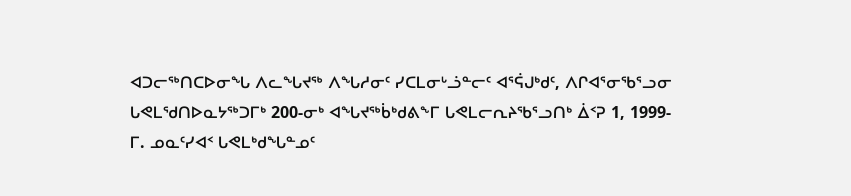ᐊᑐᓕᖅᑎᑕᐅᓂᖓ ᐱᓚᖓᔪᖅ ᐱᖓᓱᓂᑦ ᓯᑕᒪᓂᒡᓘᓐᓕᑦ ᐊᕐᕌᒍᒃᑯᑦ, ᐱᒋᐊᕐᓂᖃᕐᓗᓂ ᒐᕙᒪᖁᑎᐅᓇᔭᖅᑐᒥᒃ 200-ᓂᒃ ᐊᖓᔪᖅᑳᒃᑯᕕᖕᒥ ᒐᕙᒪᓕᕆᔨᖃᕐᓗᑎᒃ ᐄᑉᕈ 1, 1999-ᒥ. ᓄᓇᑦᓯᐊᑉ ᒐᕙᒪᒃᑯᖓᓐᓄᑦ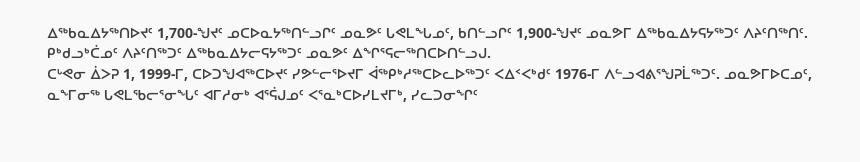ᐃᖅᑲᓇᐃᔭᖅᑎᐅᔪᑦ 1,700-ᖑᔪᑦ ᓄᑕᐅᓇᔭᖅᑎᓪᓗᒋᑦ ᓄᓇᕗᑦ ᒐᕙᒪᖓᓄᑦ, ᑲᑎᓪᓗᒋᑦ 1,900-ᖑᔪᑦ ᓄᓇᕗᒥ ᐃᖅᑲᓇᐃᔭᕋᔭᖅᑐᑦ ᐱᔨᑦᑎᖅᑎᑦ. ᑭᒃᑯᓗᒃᑖᓄᑦ ᐱᔨᑦᑎᖅᑐᑦ ᐃᖅᑲᓇᐃᔭᓕᕋᔭᖅᑐᑦ ᓄᓇᕗᑦ ᐃᖏᕐᕋᓕᖅᑎᑕᐅᑎᓪᓗᒍ.
ᑕᒡᕙᓂ ᐄᐳᕈ 1, 1999-ᒥ, ᑕᐅᑐᖑᐊᖅᑕᐅᔪᑦ ᓯᕗᓪᓕᕐᐅᔪᒥ ᐋᖅᑭᒃᓱᖅᑕᐅᓚᐅᖅᑐᑦ ᐸᐃᑉᐸᒃᑯᑦ 1976-ᒥ ᐱᓪᓗᐊᕕᕐᖑᕈᒫᖅᑐᑦ. ᓄᓇᕗᒥᐅᑕᓄᑦ, ᓇᖕᒥᓂᖅ ᒐᕙᒪᖃᓕᕐᓂᖓᑦ ᐊᒥᓱᓂᒃ ᐊᕐᕌᒍᓄᑦ ᐸᕐᓇᒃᑕᐅᓯᒪᔪᒥᒃ, ᓯᓚᑐᓂᖏᑦ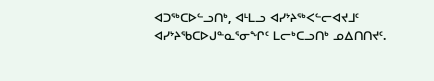ᐊᑐᖅᑕᐅᓪᓗᑎᒃ, ᐊᒻᒪᓗ ᐊᓯᔾᔨᖅᐸᓪᓕᐊᔪᒧᑦ ᐊᓯᔾᔨᖃᑕᐅᒍᓐᓇᕐᓂᖏᑦ ᒪᓕᒃᑕᓗᑎᒃ ᓄᐃᑎᑎᔪᑦ.